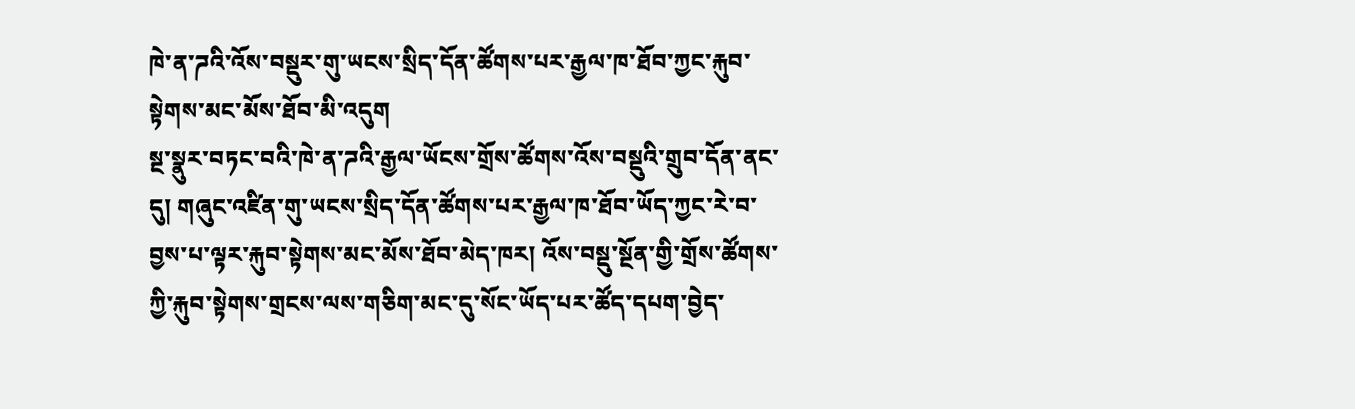ཁེ་ན་ཌའི་འོས་བསྡུར་གུ་ཡངས་སྲིད་དོན་ཚོགས་པར་རྒྱལ་ཁ་ཐོབ་ཀྱང་རྐུབ་སྟེགས་མང་མོས་ཐོབ་མི་འདུག
སྔ་སྣུར་བཏང་བའི་ཁེ་ན་ཌའི་རྒྱལ་ཡོངས་གྲོས་ཚོགས་འོས་བསྡུའི་གྲུབ་དོན་ནང་དུ། གཞུང་འཛིན་གུ་ཡངས་སྲིད་དོན་ཚོགས་པར་རྒྱལ་ཁ་ཐོབ་ཡོད་ཀྱང་རེ་བ་བྱས་པ་ལྟར་རྐུབ་སྟེགས་མང་མོས་ཐོབ་མེད་ཁར། འོས་བསྡུ་སྔོན་གྱི་གྲོས་ཚོགས་ཀྱི་རྐུབ་སྟེགས་གྲངས་ལས་གཅིག་མང་དུ་སོང་ཡོད་པར་ཚོད་དཔག་བྱེད་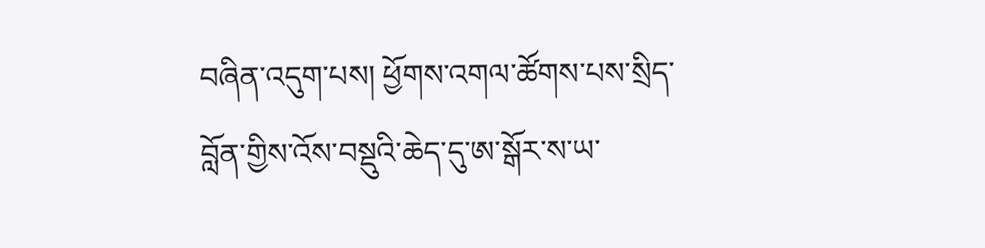བཞིན་འདུག་པས། ཕྱོགས་འགལ་ཚོགས་པས་སྲིད་བློན་གྱིས་འོས་བསྡུའི་ཆེད་དུ་ཨ་སྒོར་ས་ཡ་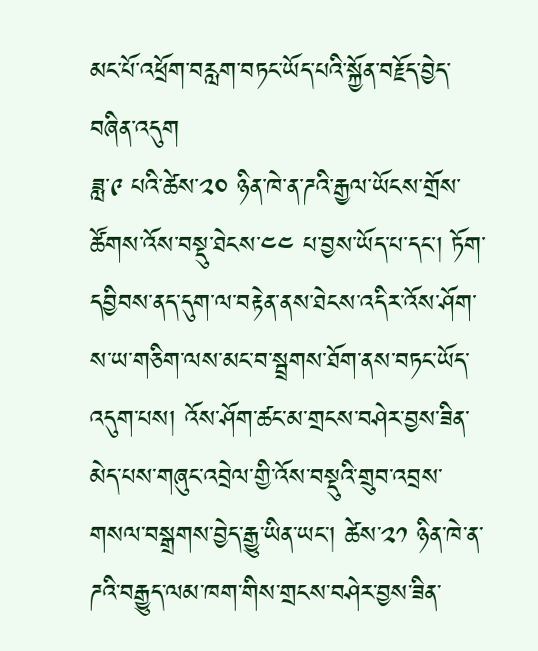མང་པོ་འཕྲོག་བརླག་བཏང་ཡོད་པའི་སྐྱོན་བརྗོད་བྱེད་བཞིན་འདུག
ཟླ་༩ པའི་ཚེས་༢༠ ཉིན་ཁེ་ན་ཌའི་རྒྱལ་ཡོངས་གྲོས་ཚོགས་འོས་བསྡུ་ཐེངས་༤༤ པ་བྱས་ཡོད་པ་དང་། ཏོག་དབྱིབས་ནད་དུག་ལ་བརྟེན་ནས་ཐེངས་འདིར་འོས་ཤོག་ས་ཡ་གཅིག་ལས་མང་བ་སྦྲགས་ཐོག་ནས་བཏང་ཡོད་འདུག་པས། འོས་ཤོག་ཚང་མ་གྲངས་བཤེར་བྱས་ཟིན་མེད་པས་གཞུང་འབྲེལ་གྱི་འོས་བསྡུའི་གྲུབ་འབྲས་གསལ་བསྒྲགས་བྱེད་རྒྱུ་ཡིན་ཡང་། ཚེས་༢༡ ཉིན་ཁེ་ན་ཌའི་བརྒྱུད་ལམ་ཁག་གིས་གྲངས་བཤེར་བྱས་ཟིན་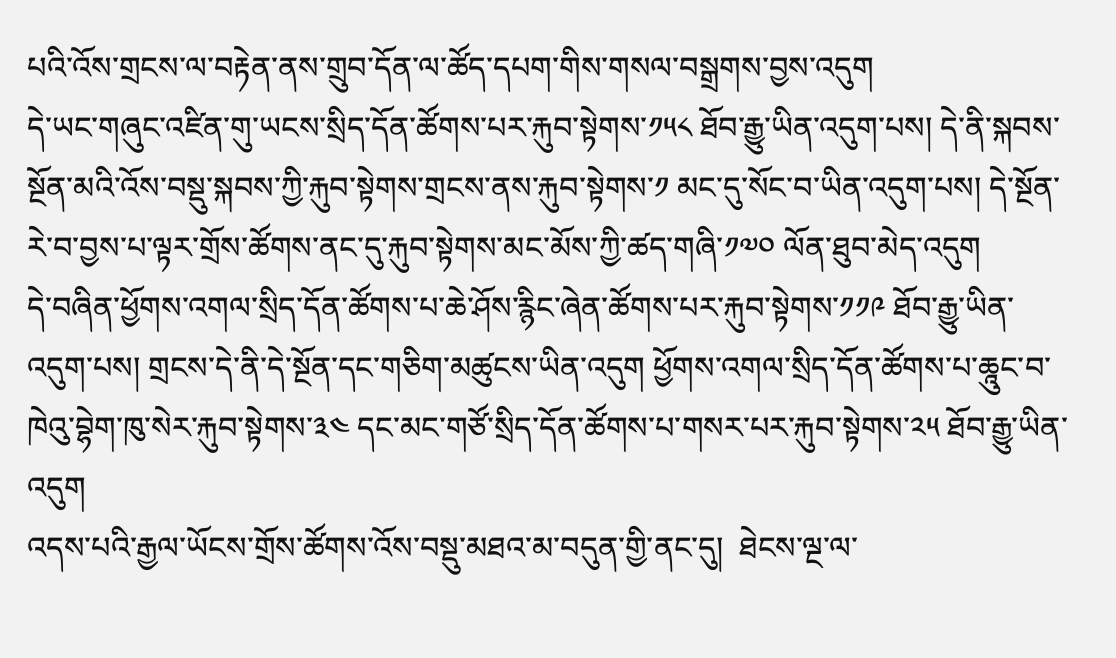པའི་འོས་གྲངས་ལ་བརྟེན་ནས་གྲུབ་དོན་ལ་ཚོད་དཔག་གིས་གསལ་བསྒྲགས་བྱས་འདུག
དེ་ཡང་གཞུང་འཛིན་གུ་ཡངས་སྲིད་དོན་ཚོགས་པར་རྐུབ་སྟེགས་༡༥༨ ཐོབ་རྒྱུ་ཡིན་འདུག་པས། དེ་ནི་སྐབས་སྔོན་མའི་འོས་བསྡུ་སྐབས་ཀྱི་རྐུབ་སྟེགས་གྲངས་ནས་རྐུབ་སྟེགས་༡ མང་དུ་སོང་བ་ཡིན་འདུག་པས། དེ་སྔོན་རེ་བ་བྱས་པ་ལྟར་གྲོས་ཚོགས་ནང་དུ་རྐུབ་སྟེགས་མང་མོས་ཀྱི་ཚད་གཞི་༡༧༠ ལོན་ཐུབ་མེད་འདུག
དེ་བཞིན་ཕྱོགས་འགལ་སྲིད་དོན་ཚོགས་པ་ཆེ་ཤོས་རྙིང་ཞེན་ཚོགས་པར་རྐུབ་སྟེགས་༡༡༩ ཐོབ་རྒྱུ་ཡིན་འདུག་པས། གྲངས་དེ་ནི་དེ་སྔོན་དང་གཅིག་མཚུངས་ཡིན་འདུག ཕྱོགས་འགལ་སྲིད་དོན་ཚོགས་པ་ཆཱུང་བ་ཁེའུ་བྷེག་ཁུ་སེར་རྐུབ་སྟེགས་༣༤ དང་མང་གཙོ་སྲིད་དོན་ཚོགས་པ་གསར་པར་རྐུབ་སྟེགས་༢༥ ཐོབ་རྒྱུ་ཡིན་འདུག
འདས་པའི་རྒྱལ་ཡོངས་གྲོས་ཚོགས་འོས་བསྡུ་མཐའ་མ་བདུན་གྱི་ནང་དུ།  ཐེངས་ལྔ་ལ་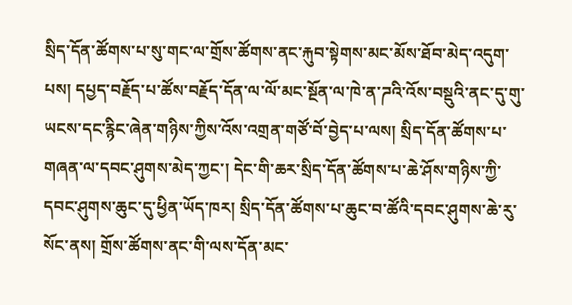སྲིད་དོན་ཚོགས་པ་སུ་གང་ལ་གྲོས་ཚོགས་ནང་རྐུབ་སྟེགས་མང་མོས་ཐོབ་མེད་འདུག་པས། དཔྱད་བརྗོད་པ་ཚོས་བརྗོད་དོན་ལ་ལོ་མང་སྔོན་ལ་ཁེ་ན་ཌའི་འོས་བསྡུའི་ནང་དུ་གུ་ཡངས་དང་རྙིང་ཞེན་གཉིས་ཀྱིས་འོས་འགྲན་གཙོ་བོ་བྱེད་པ་ལས། སྲིད་དོན་ཚོགས་པ་གཞན་ལ་དབང་ཤུགས་མེད་ཀྱང་། དེང་གི་ཆར་སྲིད་དོན་ཚོགས་པ་ཆེ་ཤོས་གཉིས་ཀྱི་དབང་ཤུགས་ཆུང་དུ་ཕྱིན་ཡོད་ཁར། སྲིད་དོན་ཚོགས་པ་ཆུང་བ་ཚོའི་དབང་ཤུགས་ཆེ་རུ་སོང་ནས། གྲོས་ཚོགས་ནང་གི་ལས་དོན་མང་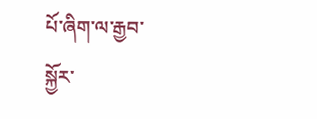པོ་ཞིག་ལ་རྒྱབ་སྐྱོར་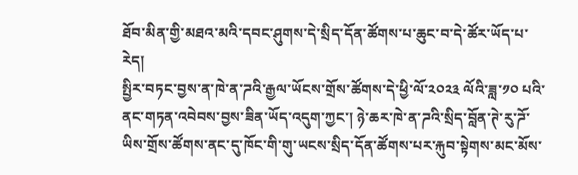ཐོབ་མིན་གྱི་མཐའ་མའི་དབང་ཤུགས་དེ་སྲིད་དོན་ཚོགས་པ་ཆུང་བ་དེ་ཚོར་ཡོད་པ་རེད།
སྤྱིར་བཏང་བྱས་ན་ཁེ་ན་ཌའི་རྒྱལ་ཡོངས་གྲོས་ཚོགས་དེ་ཕྱི་ལོ་༢༠༢༣ ལོའི་ཟླ་༡༠ པའི་ནང་གཏན་འབེབས་བྱས་ཟིན་ཡོད་འདུག་ཀྱང་། ཉེ་ཆར་ཁེ་ན་ཌའི་སྲིད་བློན་ཊེ་རུ་ཌོ་ཡིས་གྲོས་ཚོགས་ནང་དུ་ཁོང་གི་གུ་ཡངས་སྲིད་དོན་ཚོགས་པར་རྐུབ་སྟེགས་མང་མོས་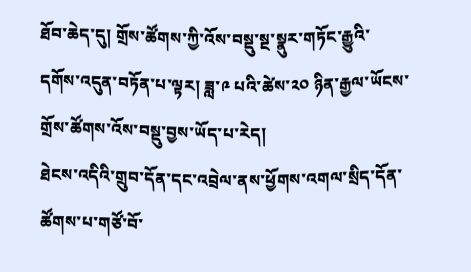ཐོབ་ཆེད་དུ། གྲོས་ཚོགས་ཀྱི་འོས་བསྡུ་སྔ་སྣུར་གཏོང་རྒྱུའི་དགོས་འདུན་བཏོན་པ་ལྟར། ཟླ་༩ པའི་ཚེས་༢༠ ཉིན་རྒྱལ་ཡོངས་གྲོས་ཚོགས་འོས་བསྡུ་བྱས་ཡོད་པ་རེད།
ཐེངས་འདིའི་གྲུབ་དོན་དང་འབྲེལ་ནས་ཕྱོགས་འགལ་སྲིད་དོན་ཚོགས་པ་གཙོ་བོ་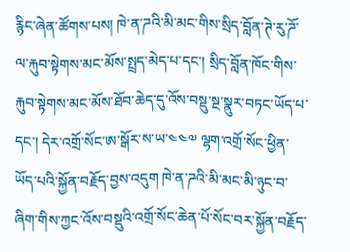རྙིང་ཞེན་ཚོགས་པས། ཁེ་ན་ཌའི་མི་མང་གིས་སྲིད་བློན་ཊེ་རུ་ཌོ་ལ་རྐུབ་སྟེགས་མང་མོས་སྤྲད་མེད་པ་དང་། སྲིད་བློན་ཁོང་གིས་རྐུབ་སྟེགས་མང་མོས་ཐོབ་ཆེད་དུ་འོས་བསྡུ་སྔ་སྣུར་བཏང་ཡོད་པ་དང་། དེར་འགྲོ་སོང་ཨ་སྒོར་ས་ཡ་༤༤༧ ལྷག་འགྲོ་སོང་ཕྱིན་ཡོད་པའི་སྐྱོན་བརྗོད་བྱས་འདུག ཁེ་ན་ཌའི་མི་མང་མི་ཉུང་བ་ཞིག་གིས་ཀྱང་འོས་བསྡུའི་འགྲོ་སོང་ཆེན་པོ་སོང་བར་སྐྱོན་བརྗོད་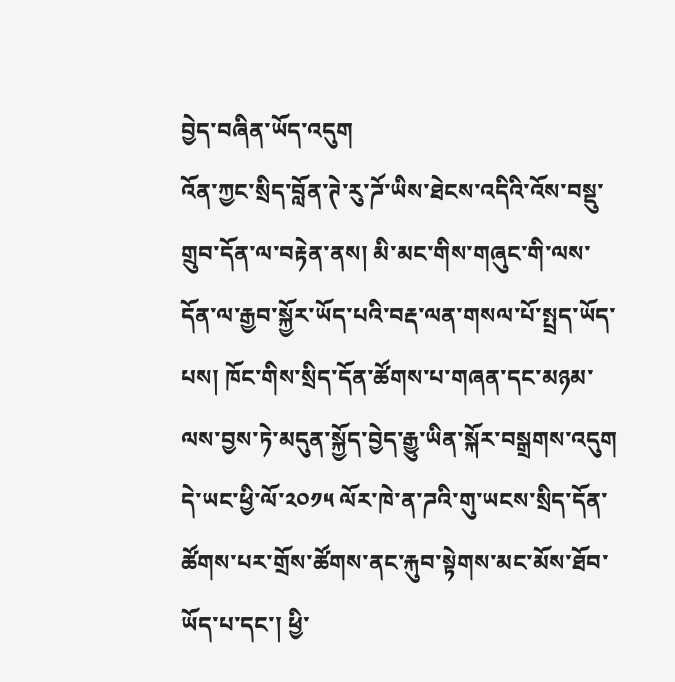བྱེད་བཞིན་ཡོད་འདུག
འོན་ཀྱང་སྲིད་བློན་ཊེ་རུ་ཌོ་ཡིས་ཐེངས་འདིའི་འོས་བསྡུ་གྲུབ་དོན་ལ་བརྟེན་ནས། མི་མང་གིས་གཞུང་གི་ལས་དོན་ལ་རྒྱབ་སྐྱོར་ཡོད་པའི་བརྡ་ལན་གསལ་པོ་སྤྲད་ཡོད་པས། ཁོང་གིས་སྲིད་དོན་ཚོགས་པ་གཞན་དང་མཉམ་ལས་བྱས་ཏེ་མདུན་སྐྱོད་བྱེད་རྒྱུ་ཡིན་སྐོར་བསྒྲགས་འདུག
དེ་ཡང་ཕྱི་ལོ་༢༠༡༥ ལོར་ཁེ་ན་ཌའི་གུ་ཡངས་སྲིད་དོན་ཚོགས་པར་གྲོས་ཚོགས་ནང་རྐུབ་སྟེགས་མང་མོས་ཐོབ་ཡོད་པ་དང་། ཕྱི་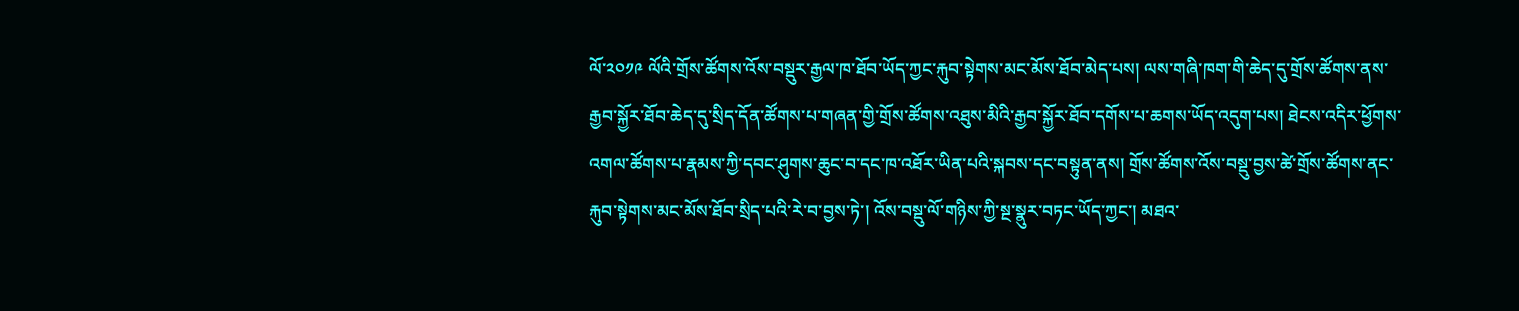ལོ་༢༠༡༩ ལོའི་གྲོས་ཚོགས་འོས་བསྡུར་རྒྱལ་ཁ་ཐོབ་ཡོད་ཀྱང་རྐུབ་སྟེགས་མང་མོས་ཐོབ་མེད་པས། ལས་གཞི་ཁག་གི་ཆེད་དུ་གྲོས་ཚོགས་ནས་རྒྱབ་སྐྱོར་ཐོབ་ཆེད་དུ་སྲིད་དོན་ཚོགས་པ་གཞན་གྱི་གྲོས་ཚོགས་འཐུས་མིའི་རྒྱབ་སྐྱོར་ཐོབ་དགོས་པ་ཆགས་ཡོད་འདུག་པས། ཐེངས་འདིར་ཕྱོགས་འགལ་ཚོགས་པ་རྣམས་ཀྱི་དབང་ཤུགས་ཆུང་བ་དང་ཁ་འཐོར་ཡིན་པའི་སྐབས་དང་བསྟུན་ནས། གྲོས་ཚོགས་འོས་བསྡུ་བྱས་ཚེ་གྲོས་ཚོགས་ནང་རྐུབ་སྟེགས་མང་མོས་ཐོབ་སྲིད་པའི་རེ་བ་བྱས་ཏེ་། འོས་བསྡུ་ལོ་གཉིས་ཀྱི་སྔ་སྣུར་བཏང་ཡོད་ཀྱང་། མཐའ་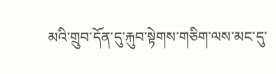མའི་གྲུབ་དོན་དུ་རྐུབ་སྟེགས་གཅིག་ལས་མང་དུ་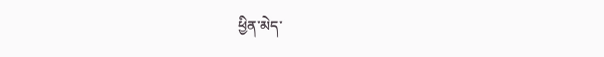ཕྱིན་མེད་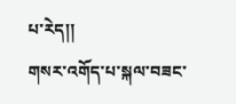པ་རེད།།
གསར་འགོད་པ་སྐལ་བཟང་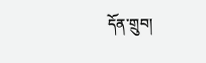དོན་གྲུབ།